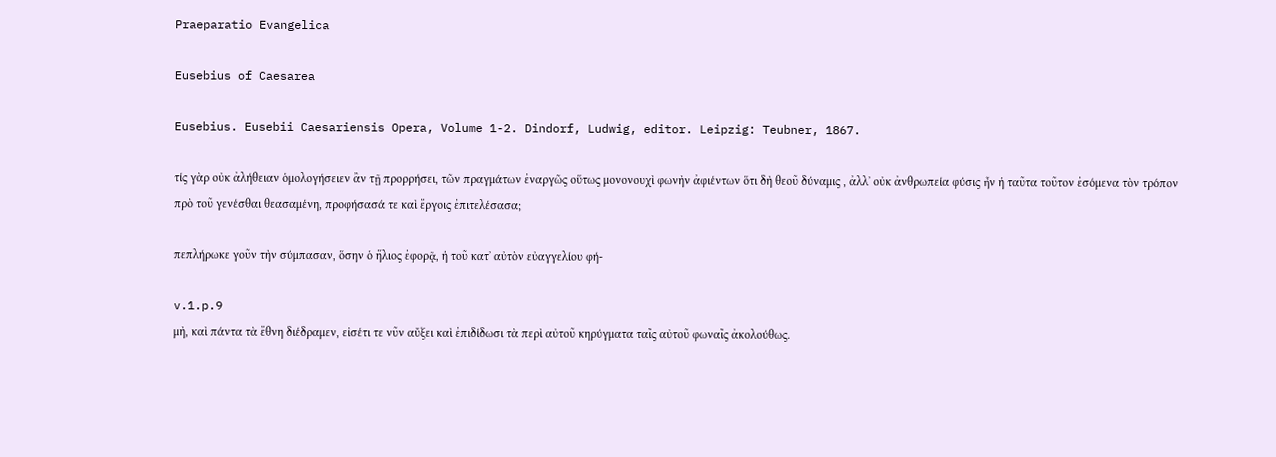Praeparatio Evangelica

Eusebius of Caesarea

Eusebius. Eusebii Caesariensis Opera, Volume 1-2. Dindorf, Ludwig, editor. Leipzig: Teubner, 1867.

τίς γὰρ οὐκ ἀλήθειαν ὁμολογήσειεν ἂν τῇ προρρήσει, τῶν πραγμάτων ἐναργῶς οὕτως μονονουχὶ φωνὴν ἀφιέντων ὅτι δὴ θεοῦ δύναμις , ἀλλ᾿ οὐκ ἀνθρωπεία φύσις ἦν ἡ ταῦτα τοῦτον ἐσόμενα τὸν τρόπον πρὸ τοῦ γενέσθαι θεασαμένη, προφήσασά τε καὶ ἔργοις ἐπιτελέσασα;

πεπλήρωκε γοῦν τὴν σύμπασαν, ὅσην ὁ ἥλιος ἐφορᾷ, ἡ τοῦ κατ᾿ αὐτὸν εὐαγγελίου φή-

v.1.p.9
μὴ, καὶ πάντα τὰ ἔθνη διέδραμεν, εἰσέτι τε νῦν αὔξει καὶ ἐπιδίδωσι τὰ περὶ αὐτοῦ κηρύγματα ταῖς αὐτοῦ φωναῖς ἀκολούθως.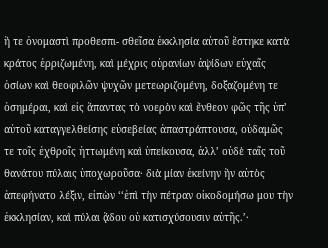ἥ τε ὀνομαστὶ προθεσπι- σθεῖσα ἐκκλησία αὐτοῦ ἕστηκε κατὰ κράτος ἐρριζωμένη, καὶ μέχρις οὐρανίων ἀψίδων εὐχαῖς ὁσίων καὶ θεοφιλῶν ψυχῶν μετεωριζομένη, δοξαζομένη τε ὁσημέραι, καὶ εἰς ἅπαντας τὸ νοερὸν καὶ ἔνθεον φῶς τῆς ὑπ’ αὐτοῦ καταγγελθείσης εὐσεβείας ἀπαστράπτουσα, οὐδαμῶς τε τοῖς ἐχθροῖς ἡττωμένη καὶ ὑπείκουσα, ἀλλ’ οὐδὲ ταῖς τοῦ θανάτου πύλαις ὑποχωροῦσα· διὰ μίαν ἐκείνην ἣν αὐτὸς ἀπεφήνατο λέξιν, εἰπὼν ‘‘ἐπὶ τὴν πέτραν οἰκοδομήσω μου τὴν ἐκκλησίαν, καὶ πύλαι ᾅδου οὐ κατισχύσουσιν αὐτῆς.’·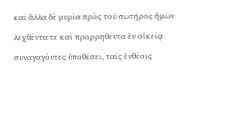καὶ ἄλλα δὲ μυρία πρὸς τοῦ σωτῆρος ἡμῶν λεχθέντα τε καὶ προρρηθέντα ἐν οἰκείᾳ συναγαγόντες ὑποθέσει, ταῖς ἐνθέοις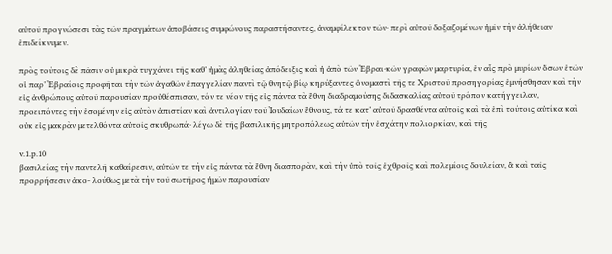αὐτοῦ προγνώσεσι τὰς τῶν πραγμάτων ἀποβάσεις συμφώνους παραστήσαντες, ἀναμφίλεκτον τῶν· περὶ αὐτοῦ δοξαζομένων ἡμῖν τὴν ἀλήθειαν ἐπιδείκνυμεν.

πρὸς τούτοις δὲ πᾶσιν οὐ μικρὰ τυγχάνει τῆς καθ’ ἡμὰς ἀληθείας ἀπόδειξις καὶ ἡ ἀπὸ τῶν Ἑβραι·κῶν γραφῶν μαρτυρία, ἐν αἷς πρὸ μυρίων ὅσων ἐτῶν οἱ παρ’ Ἑβραίοις προφῆται τὴν τῶν ἀγαθῶν ἐπαγγελίαν παντὶ τῷ θνητῷ βίῳ κηρύξαντες ὀνομαστὶ τῆς τε Χριστοῦ προσηγορίας ἐμνήσθησαν καὶ τὴν εἰς ἀνθρώπους αὐτοῦ παρουσίαν προὐθέσπισαν, τόν τε νέον τῆς εἰς πάντα τὰ ἔθνη διαδραμούσης διδασκαλίας αὐτοῦ τρόπον κατήγγειλαν, προειπόντες τὴν ἐσομένην εἰς αὐτὸν ἀπιστίαν καὶ ἀντιλογίαν τοῦ Ἰουδαίων ἔθνους, τά τε κατ’ αὐτοῦ δρασθέντα αὐτοῖς καὶ τὰ ἐπὶ τούτοις αὐτίκα καὶ οὐκ εἰς μακρὰν μετελθόντα αὐτοῖς σκυθρωπά· λέγω δὲ τῆς βασιλικῆς μητροπόλεως αὐτῶν τὴν ἐσχάτην πολιορκίαν, καὶ τῆς

v.1.p.10
βασιλείας τὴν παντελῆ καθαίρεσιν, αὐτῶν τε τὴν εἰς πάντα τὰ ἔθνη διασπορὰν, καὶ τὴν ὑπὸ τοῖς ἐχθροῖς καὶ πολεμίοις δουλείαν, ἃ καὶ ταῖς προρρήσεσιν ἀκο- λούθως μετὰ τὴν τοῦ σωτῆρος ἡμῶν παρουσίαν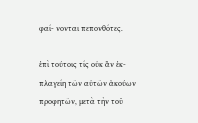φαί- νονται πεπονθότες.

ἐπὶ τούτοις τίς οὐκ ἂν ἐκ- πλαγείη τῶν αὐτῶν ἀκούων προφητῶν, μετὰ τὴν τοῦ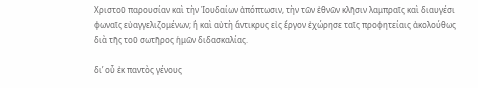Χριστοῦ παρουσίαν καὶ τὴν Ἰουδαίων ἀπόπτωσιν, τὴν τῶν ἐθνῶν κλῆσιν λαμπραῖς καὶ διαυγέσι φωναῖς εὐαγγελιζομένων; ἣ καὶ αὐτὴ ἄντικρυς εἰς ἔργον ἐχώρησε ταῖς προφητείαις ἀκολούθως διὰ τῆς τοῦ σωτῆρος ἡμῶν διδασκαλίας.

δι’ οὗ ἐκ παντὸς γένους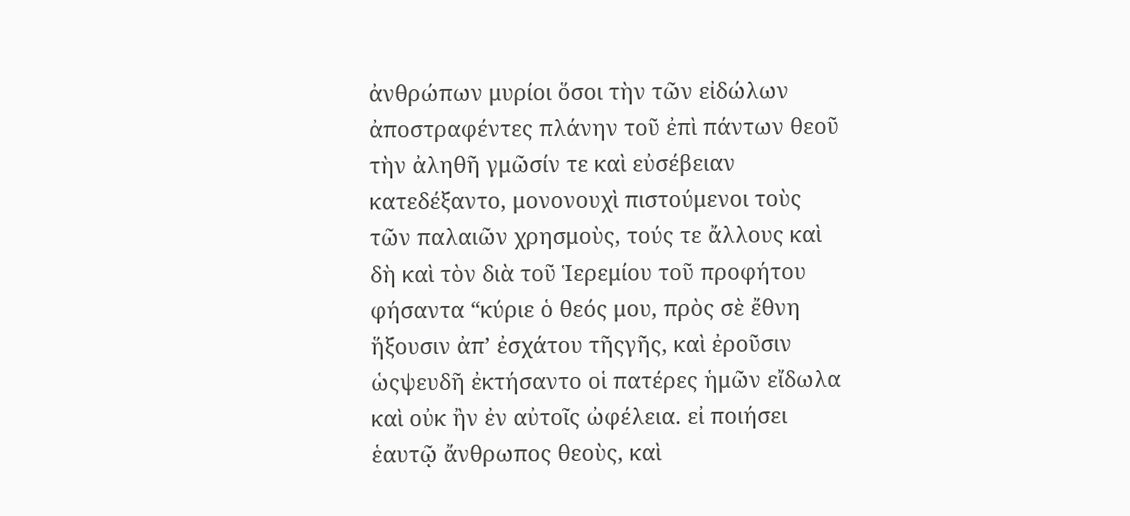ἀνθρώπων μυρίοι ὅσοι τὴν τῶν εἰδώλων ἀποστραφέντες πλάνην τοῦ ἐπὶ πάντων θεοῦ τὴν ἀληθῆ γμῶσίν τε καὶ εὐσέβειαν κατεδέξαντο, μονονουχὶ πιστούμενοι τοὺς τῶν παλαιῶν χρησμοὺς, τούς τε ἄλλους καὶ δὴ καὶ τὸν διὰ τοῦ Ἱερεμίου τοῦ προφήτου φήσαντα “κύριε ὁ θεός μου, πρὸς σὲ ἔθνη ἥξουσιν ἀπ’ ἐσχάτου τῆςγῆς, καὶ ἐροῦσιν ὡςψευδῆ ἐκτήσαντο οἱ πατέρες ἡμῶν εἴδωλα καὶ οὐκ ἢν ἐν αὐτοῖς ὠφέλεια. εἰ ποιήσει ἑαυτῷ ἄνθρωπος θεοὺς, καὶ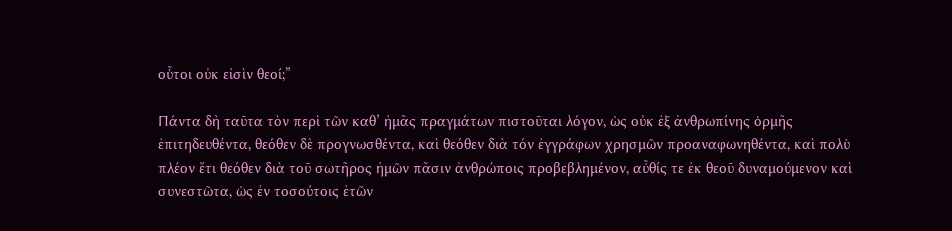οὗτοι οὐκ εἰσὶν θεοί;”

Πάντα δὴ ταῦτα τὸν περὶ τῶν καθ’ ἡμᾶς πραγμάτων πιστοῦται λόγον, ὡς οὐκ ἐξ ἀνθρωπίνης ὁρμῆς ἐπιτηδευθέντα, θεόθεν δὲ προγνωσθέντα, καὶ θεόθεν διὰ τόν ἐγγράφων χρησμῶν προαναφωνηθέντα, καὶ πολὺ πλέον ἔτι θεόθεν διὰ τοῦ σωτῆρος ἡμῶν πᾶσιν ἀνθρώποις προβεβλημένον, αὖθίς τε ἐκ θεοῦ δυναμούμενον καὶ συνεστῶτα, ὡς ἐν τοσούτοις ἐτῶν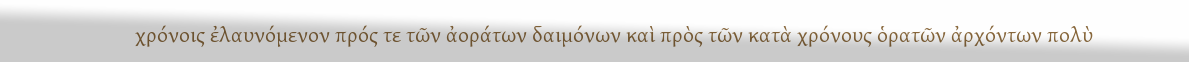χρόνοις ἐλαυνόμενον πρός τε τῶν ἀοράτων δαιμόνων καὶ πρὸς τῶν κατὰ χρόνους ὁρατῶν ἀρχόντων πολὺ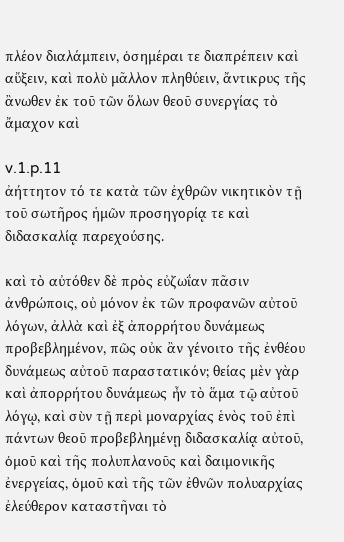πλέον διαλάμπειν, ὁσημέραι τε διαπρέπειν καὶ αὔξειν, καὶ πολὺ μᾶλλον πληθύειν, ἄντικρυς τῆς ἂνωθεν ἐκ τοῦ τῶν ὅλων θεοῦ συνεργίας τὸ ἄμαχον καὶ

v.1.p.11
ἀήττητον τό τε κατὰ τῶν ἐχθρῶν νικητικὸν τῇ τοῦ σωτῆρος ἡμῶν προσηγορίᾳ τε καὶ διδασκαλίᾳ παρεχούσης.

καὶ τὸ αὐτόθεν δὲ πρὸς εὐζωΐαν πᾶσιν ἀνθρώποις, οὐ μόνον ἐκ τῶν προφανῶν αὐτοῦ λόγων, ἀλλὰ καὶ ἐξ ἀπορρήτου δυνάμεως προβεβλημένον, πῶς οὐκ ἂν γένοιτο τῆς ἐνθέου δυνάμεως αὐτοῦ παραστατικόν; θείας μὲν γὰρ καὶ ἀπορρήτου δυνάμεως ἦν τὸ ἅμα τῷ αὐτοῦ λόγῳ, καὶ σὺν τῇ περὶ μοναρχίας ἑνὸς τοῦ ἐπὶ πάντων θεοῦ προβεβλημένῃ διδασκαλίᾳ αὐτοῦ, ὁμοῦ καὶ τῆς πολυπλανοῦς καὶ δαιμονικῆς ἐνεργείας, ὁμοῦ καὶ τῆς τῶν ἐθνῶν πολυαρχίας ἐλεύθερον καταστῆναι τὸ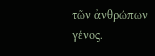τῶν ἀνθρώπων γένος.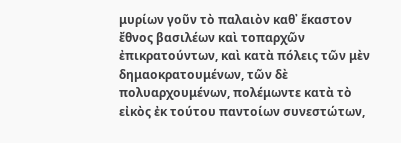μυρίων γοῦν τὸ παλαιὸν καθ᾿ ἕκαστον ἔθνος βασιλέων καὶ τοπαρχῶν ἐπικρατούντων, καὶ κατὰ πόλεις τῶν μὲν δημαοκρατουμένων, τῶν δὲ πολυαρχουμένων, πολέμωντε κατὰ τὸ εἰκὸς ἐκ τούτου παντοίων συνεστώτων,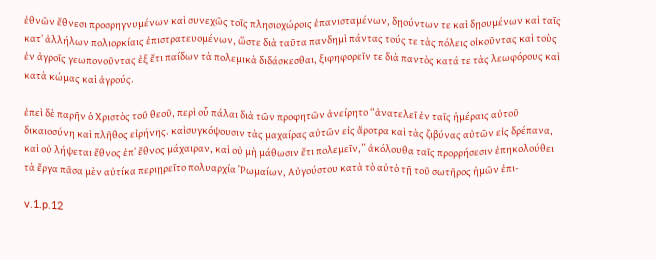ἐθνῶν ἔθνεσι προσρηγνυμένων καὶ συνεχῶς τοῖς πλησιοχώροις ἐπανισταμένων, δῃούντων τε καὶ δῃουμένων καὶ ταῖς κατ᾿ ἀλλήλων πολιορκίαις ἐπιστρατευομένων, ὥστε διὰ ταῦτα πανδημὶ πάντας τούς τε τὰς πόλεις οἰκοῦντας καὶ τοὺς ἐν ἀγροῖς γεωπονοῦντας ἐξ ἔτι παίδων τὰ πολεμικὰ διδάσκεσθαι, ξιφηφορεῖν τε διὰ παντὸς κατά τε τὰς λεωφόρους καὶ κατὰ κώμας καὶ ἀγρούς.

ἐπεὶ δὲ παρῆν ὁ Χριστὸς τοῦ θεοῦ, περὶ οὗ πάλαι διὰ τῶν προφητῶν ἀνείρητο “ἀνατελεῖ ἐν ταῖς ἡμέραις αὐτοῦ δικαιοσύνη καὶ πλῆθος εἰρήνης. καὶσυγκόψουσιν τὰς μαχαίρας αὐτῶν εἰς ἄροτρα καὶ τὰς ζιβύνας αὐτῶν εἰς δρέπανα, καὶ οὐ λήψεται ἔθνος ἐπ᾿ ἔθνος μάχαιραν, καὶ οὐ μὴ μάθωσιν ἔτι πολεμεῖν,” ἀκόλουθα ταῖς προρρήσεσιν ἐπηκολούθει τὰ ἔργα πᾶσα μὲν αὐτίκα περιῃρεῖτο πολυαρχία ῾Ρωμαίων, Αὐγούστου κατὰ τὸ αὐτὸ τῇ τοῦ σωτῆρος ἡμῶν ἐπι-

v.1.p.12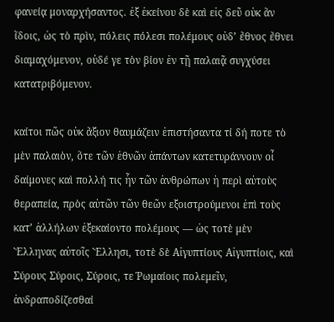φανείᾳ μοναρχήσαντος. ἐξ ἐκείνου δὲ καὶ εἰς δεῦ οὐκ ἂν ἴδοις, ὡς τὸ πρὶν, πόλεις πόλεσι πολέμους οὐδ’ ἔθνος ἔθνει διαμαχόμενον, οὐδέ γε τὸν βίον ἐν τῇ παλαιᾷ συγχύσει κατατριβόμενον.

καίτοι πῶς οὐκ ἄξιον θαυμάζειν ἐπιστήσαντα τί δή ποτε τὸ μὲν παλαιὸν, ὅτε τῶν ἐθνῶν ἁπάντων κατετυράννουν οἶ δαίμονες καὶ πολλή τις ἦν τῶν ἀνθρώπων ἡ περὶ αὐτοὺς θεραπεία, πρὸς αὐτῶν τῶν θεῶν εξοιστρούμενοι ἐπὶ τοὺς κατ’ ἀλλήλων ἐξεκαίοντο πολέμους — ὡς τοτὲ μὲν Ἓλληνας αὐτοῖς Ἓλλησι, τοτὲ δὲ Αἰγυπτίους Αἰγυπτίοις, καὶ Σύρους Σύροις, Σύροις, τε Ῥωμαίοις πολεμεῖν, ἀνδραποδίζεσθαί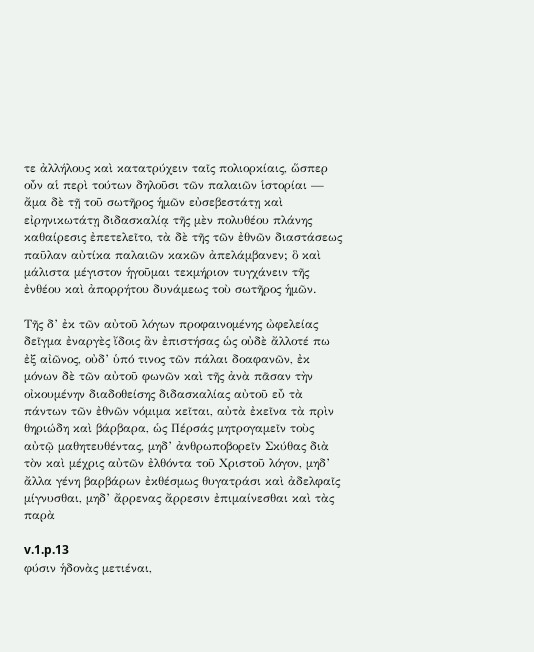τε ἀλλήλους καὶ κατατρύχειν ταῖς πολιορκίαις, ὥσπερ οὖν αἱ περὶ τούτων δηλοῦσι τῶν παλαιῶν ἱστορίαι — ἄμα δὲ τῇ τοῦ σωτῆρος ἡμῶν εὐσεβεστάτῃ καὶ εἰρηνικωτάτῃ διδασκαλίᾳ τῆς μὲν πολυθέου πλάνης καθαίρεσις ἐπετελεῖτο, τὰ δὲ τῆς τῶν ἐθνῶν διαστάσεως παῦλαν αὐτίκα παλαιῶν κακῶν ἀπελάμβανεν; ὃ καὶ μάλιστα μέγιστον ἡγοῦμαι τεκμήριον τυγχάνειν τῆς ἐνθέου καὶ ἀπορρήτου δυνάμεως τοὺ σωτῆρος ἡμῶν.

Τῆς δ’ ἐκ τῶν αὐτοῦ λόγων προφαινομένης ὠφελείας δεῖγμα ἐναργὲς ἴδοις ἂν ἐπιστήσας ὡς οὐδὲ ἄλλοτέ πω ἐξ αἰῶνος, οὐδ’ ὑπό τινος τῶν πάλαι δοαφανῶν, ἐκ μόνων δὲ τῶν αὐτοῦ φωνῶν καὶ τῆς ἀνὰ πᾶσαν τὴν οἰκουμένην διαδοθείσης διδασκαλίας αὐτοῦ εὖ τὰ πάντων τῶν ἐθνῶν νόμιμα κεῖται, αὐτὰ ἐκεῖνα τὰ πρὶν θηριώδη καὶ βάρβαρα, ὡς Πέρσάς μητρογαμεῖν τοὺς αὐτῷ μαθητευθέντας, μηδ’ ἀνθρωποβορεῖν Σκύθας διὰ τὸν καὶ μέχρις αὐτῶν ἐλθόντα τοῦ Χριστοῦ λόγον, μηδ’ ἄλλα γένη βαρβάρων ἐκθέσμως θυγατράσι καὶ ἀδελφαῖς μίγνυσθαι, μηδ’ ἄρρενας ἄρρεσιν ἐπιμαίνεσθαι καὶ τὰς παρὰ

v.1.p.13
φύσιν ἡδονὰς μετιέναι,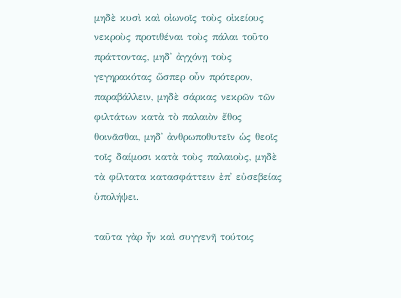μηδὲ κυσὶ καὶ οἰωνοῖς τοὺς οἰκείους νεκροὺς προτιθέναι τοὺς πάλαι τοῦτο πράττοντας, μηδ᾿ ἀγχόνῃ τοὺς γεγηρακότας ὥσπερ οὖν πρότερον, παραβάλλειν, μηδὲ σάρκας νεκρῶν τῶν φιλτάτων κατὰ τὸ παλαιὸν ἔθος θοινᾶσθαι, μηδ᾿ ἀνθρωποθυτεῖν ὡς θεοῖς τοῖς δαίμοσι κατὰ τοὺς παλαιοὺς, μηδὲ τὰ φίλτατα κατασφάττειν ἐπ᾿ εὐσεβείας ὑπολήψει.

ταῦτα γὰρ ἦν καὶ συγγενῆ τούτοις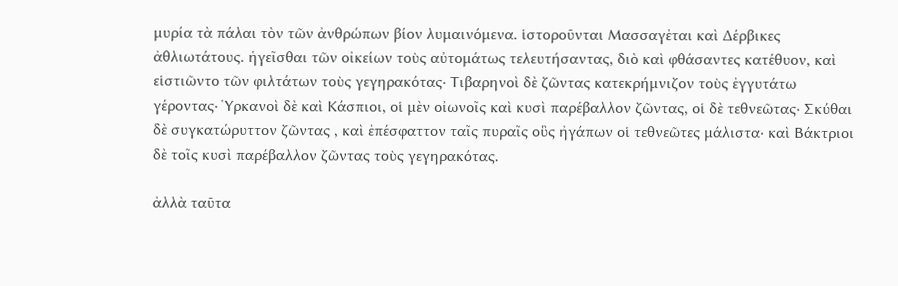μυρία τὰ πάλαι τὸν τῶν ἀνθρώπων βίον λυμαινόμενα. ἱστοροῦνται Μασσαγἐται καὶ Δέρβικες ἀθλιωτάτους. ἡγεῖσθαι τῶν οἰκείων τοὺς αὐτομάτως τελευτήσαντας, διὸ καὶ φθάσαντες κατέθυον, καὶ εἱστιῶντο τῶν φιλτάτων τοὺς γεγηρακότας· Τιβαρηνοὶ δὲ ζῶντας κατεκρήμνιζον τοὺς ἐγγυτάτω γέροντας· Ὑρκανοὶ δὲ καὶ Κάσπιοι, οἱ μὲν οἰωνοῖς καὶ κυσὶ παρέβαλλον ζῶντας, οἱ δὲ τεθνεῶτας· Σκύθαι δὲ συγκατώρυττον ζῶντας , καὶ ἐπέσφαττον ταῖς πυραῖς οὓς ἠγάπων οἱ τεθνεῶτες μάλιστα· καὶ Βάκτριοι δὲ τοῖς κυσὶ παρέβαλλον ζῶντας τοὺς γεγηρακότας.

ἀλλὰ ταῦτα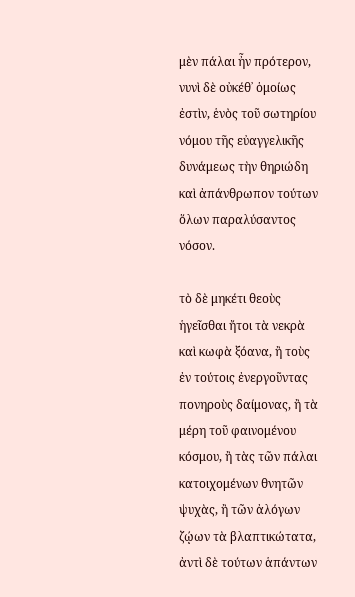μὲν πάλαι ἦν πρότερον, νυνὶ δὲ οὐκέθ᾿ ὁμοίως ἐστὶν, ἑνὸς τοῦ σωτηρίου νόμου τῆς εὐαγγελικῆς δυνάμεως τὴν θηριώδη καὶ ἀπάνθρωπον τούτων ὅλων παραλύσαντος νόσον.

τὸ δὲ μηκέτι θεοὺς ἡγεῖσθαι ἤτοι τὰ νεκρὰ καὶ κωφὰ ξόανα, ἢ τοὺς ἐν τούτοις ἐνεργοῦντας πονηροὺς δαίμονας, ἢ τὰ μέρη τοῦ φαινομένου κόσμου, ἢ τὰς τῶν πάλαι κατοιχομένων θνητῶν ψυχὰς, ἢ τῶν ἀλόγων ζῴων τὰ βλαπτικώτατα, ἀντὶ δὲ τούτων ἁπάντων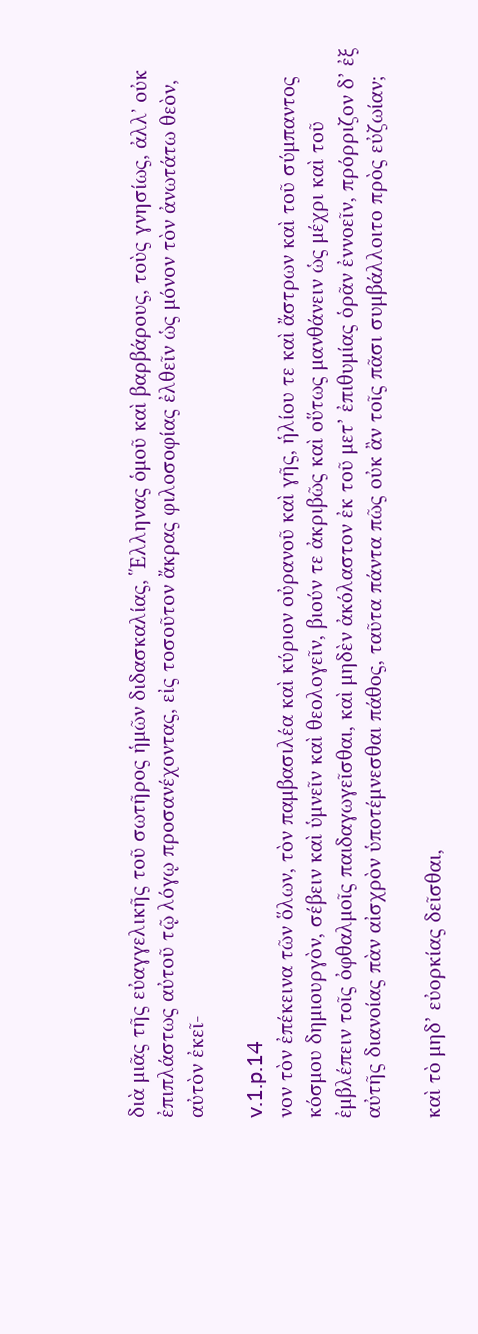διὰ μιᾶς τῆς εὐαγγελικῆς τοῦ σωτῆρος ἡμῶν διδασκαλίας, Ἕλληνας ὁμοῦ καὶ βαρβάρους, τοὺς γνησίως, ἀλλ᾿ οὐκ ἐπιπλάστως αὐτοῦ τῷ λόγῳ προσανέχοντας, εἰς τοσοῦτον ἄκρας φιλοσοφίας ἐλθεῖν ὡς μόνον τὸν ἀνωτάτω θεὸν, αὐτὸν ἐκεῖ-

v.1.p.14
νον τὸν ἐπέκεινα τῶν ὅλων, τὸν παμβασιλέα καὶ κύριον οὐρανοῦ καὶ γῆς, ἡλίου τε καὶ ἄστρων καὶ τοῦ σύμπαντος κόσμου δημιουργὸν, σέβειν καὶ ὑμνεῖν καὶ θεολογεῖν, βιούν τε ἀκριβῶς καὶ οὕτως μανθάνειν ὡς μέχρι καὶ τοῦ ἐμβλέπειν τοῖς ὀφθαλμοῖς παιδαγωγεῖσθαι, καὶ μηδὲν ἀκόλαστον ἐκ τοῦ μετ’ ἐπιθυμίας ὁρᾶν ἐννοεῖν, πρόρριζον δ’ ἐξ αὐτῆς διανοίας πὰν αἰσχρὸν ὑποτέμνεσθαι πάθος, ταῦτα πάντα πῶς οὐκ ἂν τοῖς πᾶσι συμβάλλοιτο πρὸς εὐζωίαν;

καὶ τὸ μηδ’ εὐορκίας δεῖσθαι,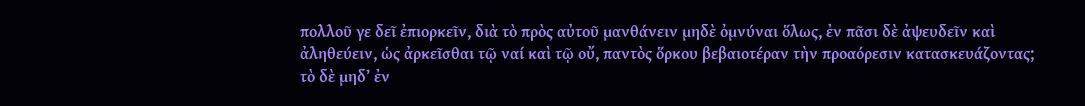πολλοῦ γε δεῖ ἐπιορκεῖν, διὰ τὸ πρὸς αὐτοῦ μανθάνειν μηδὲ ὀμνύναι ὅλως, ἐν πᾶσι δὲ ἀψευδεῖν καὶ ἀληθεύειν, ὡς ἀρκεῖσθαι τῷ ναί καὶ τῷ οὔ, παντὸς ὅρκου βεβαιοτέραν τὴν προαόρεσιν κατασκευάζοντας; τὸ δὲ μηδ’ ἐν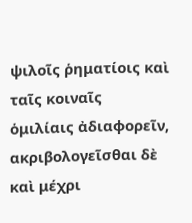ψιλοῖς ῥηματίοις καὶ ταῖς κοιναῖς ὁμιλίαις ἀδιαφορεῖν, ακριβολογεῖσθαι δὲ καὶ μέχρι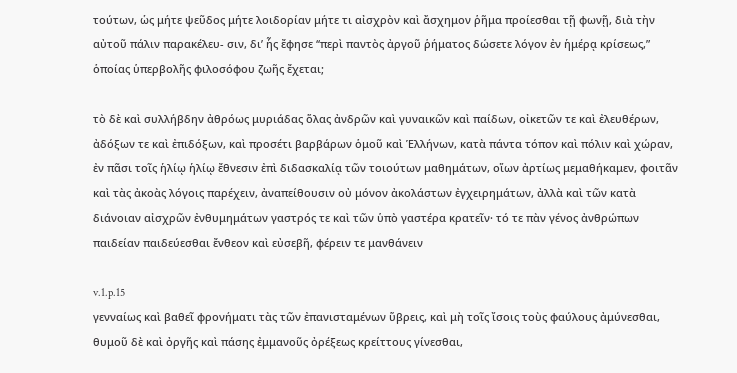τούτων, ὡς μήτε ψεῦδος μήτε λοιδορίαν μήτε τι αἰσχρὸν καὶ ἄσχημον ῥῆμα προίεσθαι τῇ φωνῇ, διὰ τὴν αὐτοῦ πάλιν παρακέλευ- σιν, δι’ ἧς ἔφησε ‘‘περὶ παντὸς ἀργοῦ ῥήματος δώσετε λόγον ἐν ἡμέρᾳ κρίσεως,” ὁποίας ὑπερβολῆς φιλοσόφου ζωῆς ἔχεται;

τὸ δὲ καὶ συλλήβδην ἀθρόως μυριάδας ὅλας ἀνδρῶν καὶ γυναικῶν καὶ παίδων, οἰκετῶν τε καὶ ἐλευθέρων, ἀδόξων τε καὶ ἐπιδόξων, καὶ προσέτι βαρβάρων ὁμοῦ καὶ Ἑλλήνων, κατὰ πάντα τόπον καὶ πόλιν καὶ χώραν, ἐν πᾶσι τοῖς ἡλίῳ ἡλίῳ ἔθνεσιν ἐπὶ διδασκαλίᾳ τῶν τοιούτων μαθημάτων, οἵων ἀρτίως μεμαθήκαμεν, φοιτᾶν καὶ τὰς ἀκοὰς λόγοις παρέχειν, ἀναπείθουσιν οὐ μόνον ἀκολάστων ἐγχειρημάτων, ἀλλὰ καὶ τῶν κατὰ διάνοιαν αἰσχρῶν ἐνθυμημάτων γαστρός τε καὶ τῶν ὑπὸ γαστέρα κρατεῖν· τό τε πὰν γένος ἀνθρώπων παιδείαν παιδεύεσθαι ἔνθεον καὶ εὐσεβῆ, φέρειν τε μανθάνειν

v.1.p.15
γενναίως καὶ βαθεῖ φρονήματι τὰς τῶν ἐπανισταμένων ὕβρεις, καὶ μὴ τοῖς ἴσοις τοὺς φαύλους ἀμύνεσθαι, θυμοῦ δὲ καὶ ὀργῆς καὶ πάσης ἐμμανοῦς ὀρέξεως κρείττους γίνεσθαι,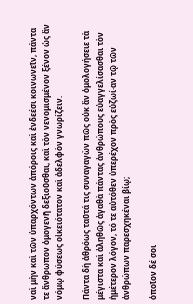ναὶ μὴν καὶ τῶν ὑπαρχόντων ἀπόροις καὶ ἐνδεέσι κοινωνεῖν, πάντα τε ἄνθρωπον ὁμογενῆ δεξιοῦσθαι, καὶ τὸν νενομισμένον ξένον ὡς ἂν νόμῳ φύσεως οἰκειότατον καὶ ἀδελφὸν γνωρίζειν.

Πάντα δὴ ἀθρόως ταῦτά τις συναγαγὼν πῶς οὐκ ἂν ὁμολογήσειε τὰ μέγιστα καὶ ἀληθῶς ἀγαθὰ πάντας ἀνθρώπους εὐαγγελίσασθαι τὸν ἡμέτερον λόγον, τό τε αὐτόθεν ὑπερέχον πρὸς εὐζωί·αν τῷ τῶν ἀνθρώπων παρεσχηκέναι βίῳ;

ὁποῖον δέ σοι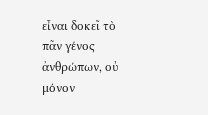εἶναι δοκεῖ τὸ πᾶν γένος ἀνθρώπων, οὐ μόνον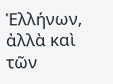Ἑλλήνων, ἀλλὰ καὶ τῶν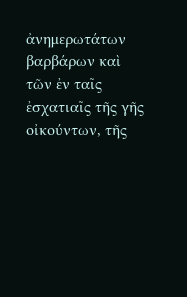ἀνημερωτάτων βαρβάρων καὶ τῶν ἐν ταῖς ἐσχατιαῖς τῆς γῆς οἰκούντων, τῆς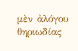μὲν ἀλόγου θηριωδίας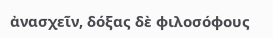ἀνασχεῖν, δόξας δὲ φιλοσόφους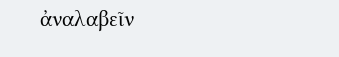ἀναλαβεῖν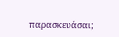παρασκευάσαι;